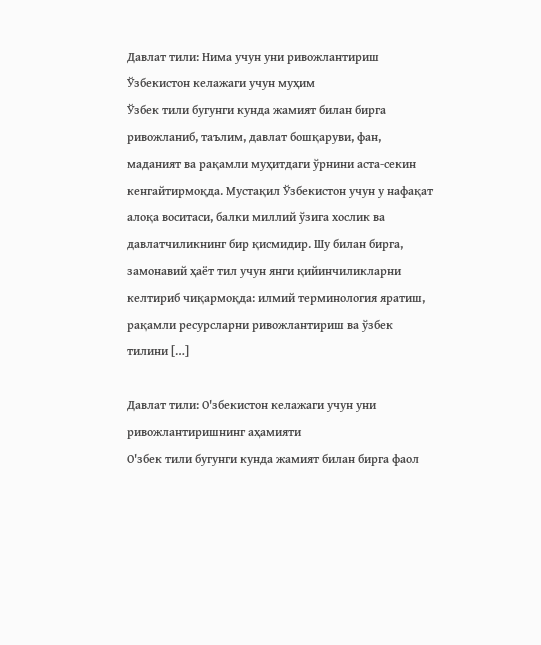Давлат тили: Нима учун уни ривожлантириш Ўзбекистон келажаги учун муҳим
Ўзбек тили бугунги кунда жамият билан бирга ривожланиб, таълим, давлат бошқаруви, фан, маданият ва рақамли муҳитдаги ўрнини аста-секин кенгайтирмоқда. Мустақил Ўзбекистон учун у нафақат алоқа воситаси, балки миллий ўзига хослик ва давлатчиликнинг бир қисмидир. Шу билан бирга, замонавий ҳаёт тил учун янги қийинчиликларни келтириб чиқармоқда: илмий терминология яратиш, рақамли ресурсларни ривожлантириш ва ўзбек тилини […]

Давлат тили: О'збекистон келажаги учун уни ривожлантиришнинг аҳамияти
О'збек тили бугунги кунда жамият билан бирга фаол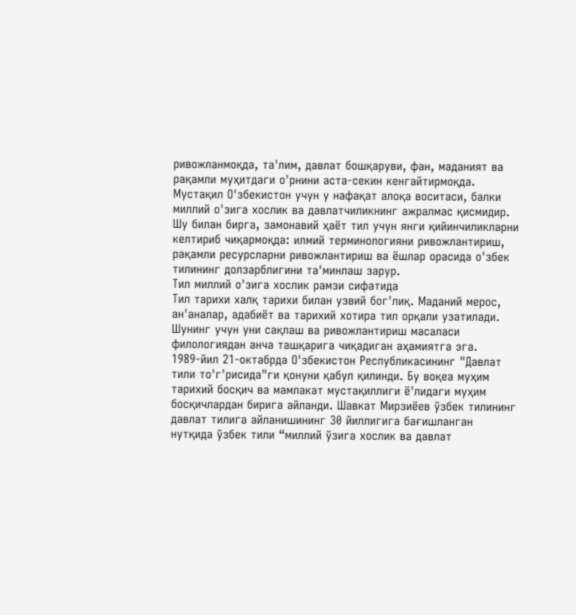ривожланмоқда, та'лим, давлат бошқаруви, фан, маданият ва рақамли муҳитдаги о'рнини аста-секин кенгайтирмоқда. Мустақил О'збекистон учун у нафақат алоқа воситаси, балки миллий о'зига хослик ва давлатчиликнинг ажралмас қисмидир.
Шу билан бирга, замонавий ҳаёт тил учун янги қийинчиликларни келтириб чиқармоқда: илмий терминологияни ривожлантириш, рақамли ресурсларни ривожлантириш ва ёшлар орасида о'збек тилининг долзарблигини та'минлаш зарур.
Тил миллий о'зига хослик рамзи сифатида
Тил тарихи халқ тарихи билан узвий бог'лиқ. Маданий мерос, ан'аналар, адабиёт ва тарихий хотира тил орқали узатилади. Шунинг учун уни сақлаш ва ривожлантириш масаласи филологиядан анча ташқарига чиқадиган аҳамиятга эга.
1989-йил 21-октабрда О'збекистон Республикасининг "Давлат тили то'г'рисида"ги қонуни қабул қилинди. Бу воқеа муҳим тарихий босқич ва мамлакат мустақиллиги ё'лидаги муҳим босқичлардан бирига айланди. Шавкат Мирзиёев ўзбек тилининг давлат тилига айланишининг 30 йиллигига бағишланган нутқида ўзбек тили “миллий ўзига хослик ва давлат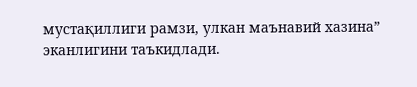мустақиллиги рамзи, улкан маънавий хазина” эканлигини таъкидлади.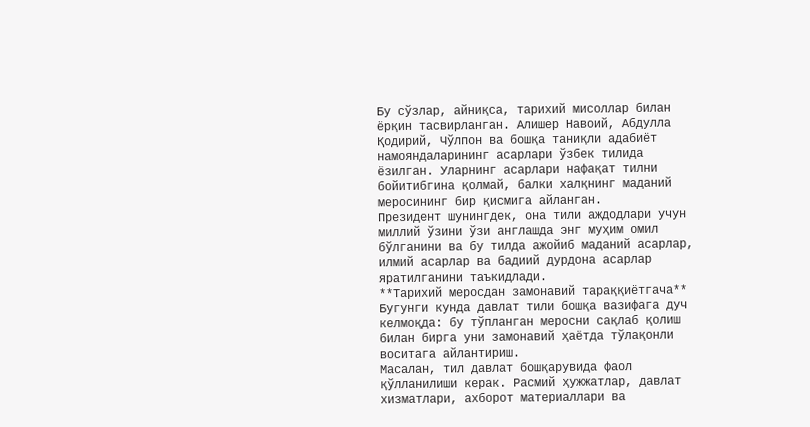Бу сўзлар, айниқса, тарихий мисоллар билан ёрқин тасвирланган. Алишер Навоий, Абдулла Қодирий, Чўлпон ва бошқа таниқли адабиёт намояндаларининг асарлари ўзбек тилида ёзилган. Уларнинг асарлари нафақат тилни бойитибгина қолмай, балки халқнинг маданий меросининг бир қисмига айланган.
Президент шунингдек, она тили аждодлари учун миллий ўзини ўзи англашда энг муҳим омил бўлганини ва бу тилда ажойиб маданий асарлар, илмий асарлар ва бадиий дурдона асарлар яратилганини таъкидлади.
**Тарихий меросдан замонавий тараққиётгача**
Бугунги кунда давлат тили бошқа вазифага дуч келмоқда: бу тўпланган меросни сақлаб қолиш билан бирга уни замонавий ҳаётда тўлақонли воситага айлантириш.
Масалан, тил давлат бошқарувида фаол қўлланилиши керак. Расмий ҳужжатлар, давлат хизматлари, ахборот материаллари ва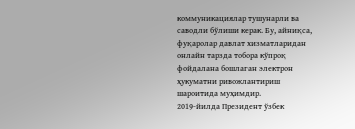коммуникациялар тушунарли ва саводли бўлиши керак. Бу, айниқса, фуқаролар давлат хизматларидан онлайн тарзда тобора кўпроқ фойдалана бошлаган электрон ҳукуматни ривожлантириш шароитида муҳимдир.
2019-йилда Президент ўзбек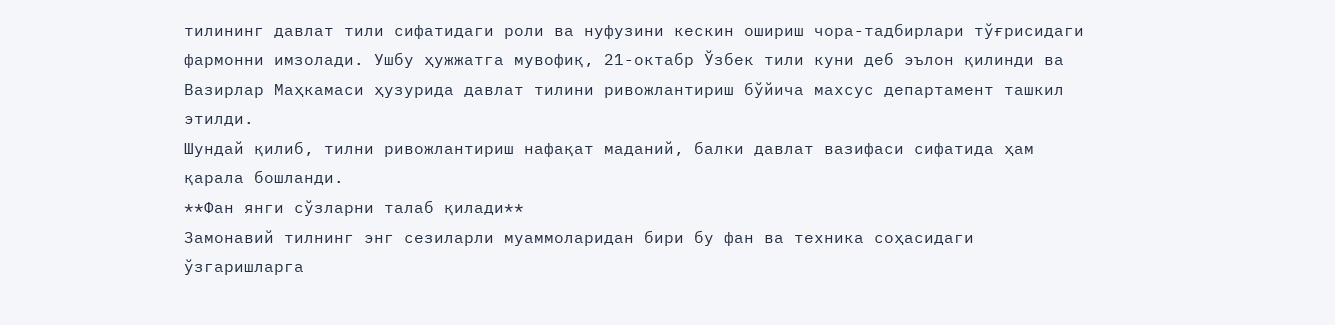тилининг давлат тили сифатидаги роли ва нуфузини кескин ошириш чора-тадбирлари тўғрисидаги фармонни имзолади. Ушбу ҳужжатга мувофиқ, 21-октабр Ўзбек тили куни деб эълон қилинди ва Вазирлар Маҳкамаси ҳузурида давлат тилини ривожлантириш бўйича махсус департамент ташкил этилди.
Шундай қилиб, тилни ривожлантириш нафақат маданий, балки давлат вазифаси сифатида ҳам қарала бошланди.
**Фан янги сўзларни талаб қилади**
Замонавий тилнинг энг сезиларли муаммоларидан бири бу фан ва техника соҳасидаги ўзгаришларга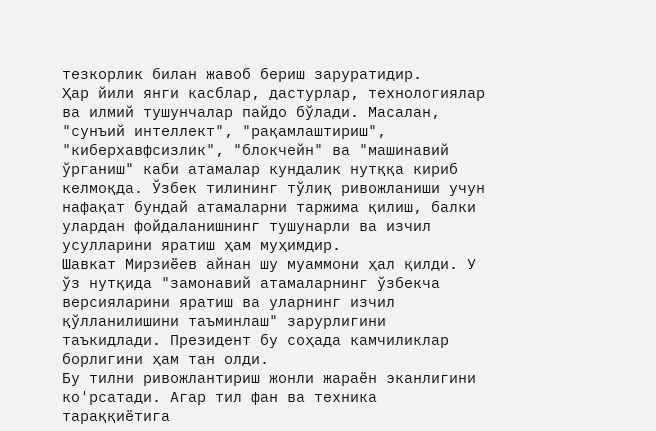тезкорлик билан жавоб бериш заруратидир.
Ҳар йили янги касблар, дастурлар, технологиялар ва илмий тушунчалар пайдо бўлади. Масалан, "сунъий интеллект", "рақамлаштириш", "киберхавфсизлик", "блокчейн" ва "машинавий ўрганиш" каби атамалар кундалик нутққа кириб келмоқда. Ўзбек тилининг тўлиқ ривожланиши учун нафақат бундай атамаларни таржима қилиш, балки улардан фойдаланишнинг тушунарли ва изчил усулларини яратиш ҳам муҳимдир.
Шавкат Мирзиёев айнан шу муаммони ҳал қилди. У ўз нутқида "замонавий атамаларнинг ўзбекча версияларини яратиш ва уларнинг изчил қўлланилишини таъминлаш" зарурлигини таъкидлади. Президент бу соҳада камчиликлар борлигини ҳам тан олди.
Бу тилни ривожлантириш жонли жараён эканлигини ко'рсатади. Агар тил фан ва техника тараққиётига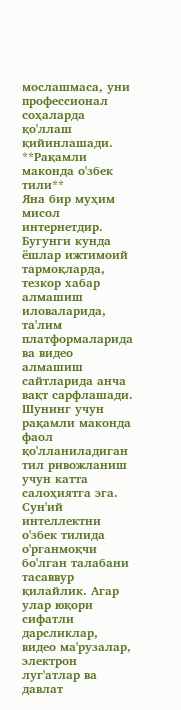мослашмаса, уни профессионал соҳаларда қо'ллаш қийинлашади.
**Рақамли маконда о'збек тили**
Яна бир муҳим мисол интернетдир.
Бугунги кунда ёшлар ижтимоий тармоқларда, тезкор хабар алмашиш иловаларида, та'лим платформаларида ва видео алмашиш сайтларида анча вақт сарфлашади. Шунинг учун рақамли маконда фаол қо'лланиладиган тил ривожланиш учун катта салоҳиятга эга.
Сун'ий интеллектни о'збек тилида о'рганмоқчи бо'лган талабани тасаввур қилайлик. Агар улар юқори сифатли дарсликлар, видео ма'рузалар, электрон луг'атлар ва давлат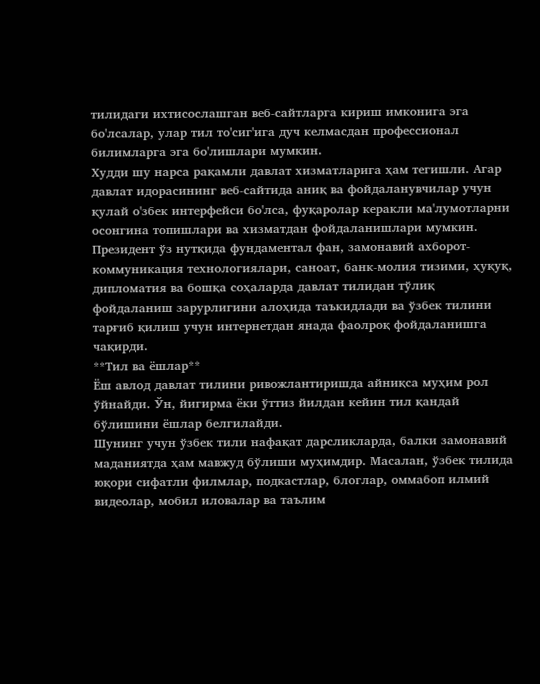тилидаги ихтисослашган веб-сайтларга кириш имконига эга бо'лсалар, улар тил то'сиг'ига дуч келмасдан профессионал билимларга эга бо'лишлари мумкин.
Худди шу нарса рақамли давлат хизматларига ҳам тегишли. Агар давлат идорасининг веб-сайтида аниқ ва фойдаланувчилар учун қулай о'збек интерфейси бо'лса, фуқаролар керакли ма'лумотларни осонгина топишлари ва хизматдан фойдаланишлари мумкин.
Президент ўз нутқида фундаментал фан, замонавий ахборот-коммуникация технологиялари, саноат, банк-молия тизими, ҳуқуқ, дипломатия ва бошқа соҳаларда давлат тилидан тўлиқ фойдаланиш зарурлигини алоҳида таъкидлади ва ўзбек тилини тарғиб қилиш учун интернетдан янада фаолроқ фойдаланишга чақирди.
**Тил ва ёшлар**
Ёш авлод давлат тилини ривожлантиришда айниқса муҳим рол ўйнайди. Ўн, йигирма ёки ўттиз йилдан кейин тил қандай бўлишини ёшлар белгилайди.
Шунинг учун ўзбек тили нафақат дарсликларда, балки замонавий маданиятда ҳам мавжуд бўлиши муҳимдир. Масалан, ўзбек тилида юқори сифатли филмлар, подкастлар, блоглар, оммабоп илмий видеолар, мобил иловалар ва таълим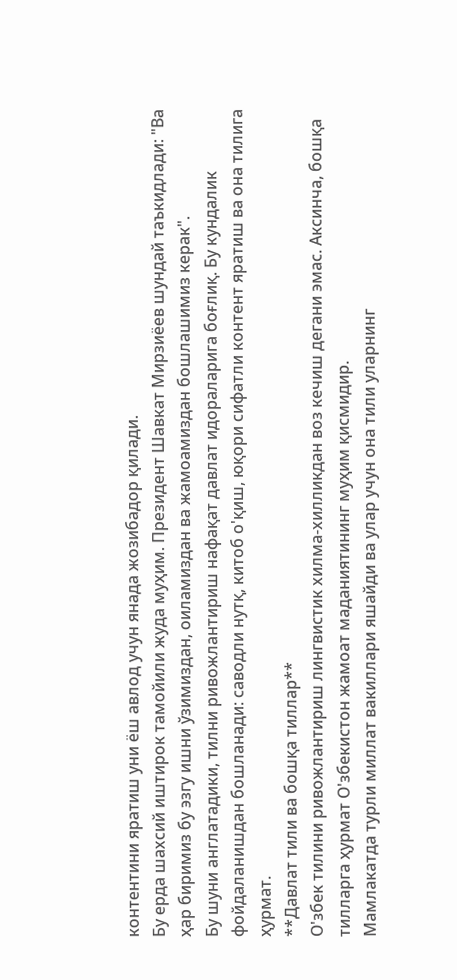контентини яратиш уни ёш авлод учун янада жозибадор қилади.
Бу ерда шахсий иштирок тамойили жуда муҳим. Президент Шавкат Мирзиёев шундай таъкидлади: "Ва ҳар биримиз бу эзгу ишни ўзимиздан, оиламиздан ва жамоамиздан бошлашимиз керак".
Бу шуни англатадики, тилни ривожлантириш нафақат давлат идораларига боғлиқ. Бу кундалик фойдаланишдан бошланади: саводли нутқ, китоб о'қиш, юқори сифатли контент яратиш ва она тилига ҳурмат.
**Давлат тили ва бошқа тиллар**
О'збек тилини ривожлантириш лингвистик хилма-хилликдан воз кечиш дегани эмас. Аксинча, бошқа тилларга ҳурмат О'збекистон жамоат маданиятининг муҳим қисмидир.
Мамлакатда турли миллат вакиллари яшайди ва улар учун она тили уларнинг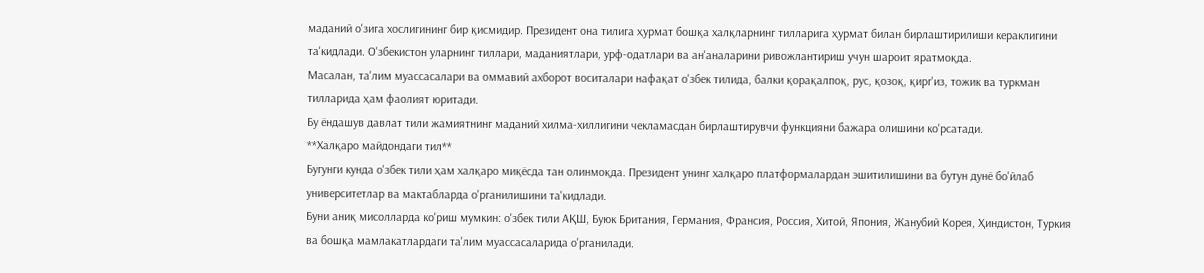маданий о'зига хослигининг бир қисмидир. Президент она тилига ҳурмат бошқа халқларнинг тилларига ҳурмат билан бирлаштирилиши кераклигини та'кидлади. О'збекистон уларнинг тиллари, маданиятлари, урф-одатлари ва ан'аналарини ривожлантириш учун шароит яратмоқда.
Масалан, та'лим муассасалари ва оммавий ахборот воситалари нафақат о'збек тилида, балки қорақалпоқ, рус, қозоқ, қирг'из, тожик ва туркман тилларида ҳам фаолият юритади.
Бу ёндашув давлат тили жамиятнинг маданий хилма-хиллигини чекламасдан бирлаштирувчи функцияни бажара олишини ко'рсатади.
**Халқаро майдондаги тил**
Бугунги кунда о'збек тили ҳам халқаро миқёсда тан олинмоқда. Президент унинг халқаро платформалардан эшитилишини ва бутун дунё бо'йлаб университетлар ва мактабларда о'рганилишини та'кидлади.
Буни аниқ мисолларда ко'риш мумкин: о'збек тили АҚШ, Буюк Британия, Германия, Франсия, Россия, Хитой, Япония, Жанубий Корея, Ҳиндистон, Туркия ва бошқа мамлакатлардаги та'лим муассасаларида о'рганилади.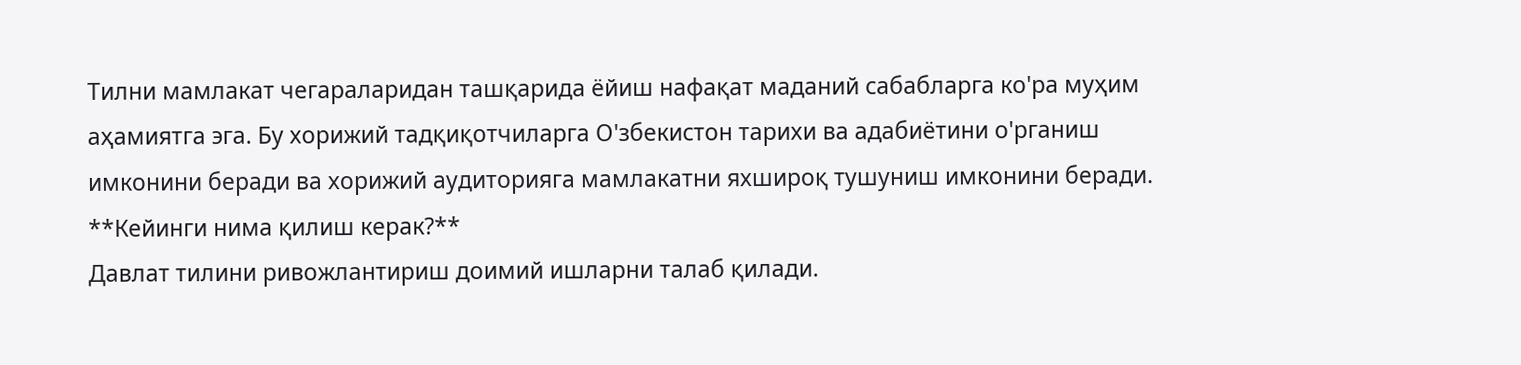Тилни мамлакат чегараларидан ташқарида ёйиш нафақат маданий сабабларга ко'ра муҳим аҳамиятга эга. Бу хорижий тадқиқотчиларга О'збекистон тарихи ва адабиётини о'рганиш имконини беради ва хорижий аудиторияга мамлакатни яхшироқ тушуниш имконини беради.
**Кейинги нима қилиш керак?**
Давлат тилини ривожлантириш доимий ишларни талаб қилади.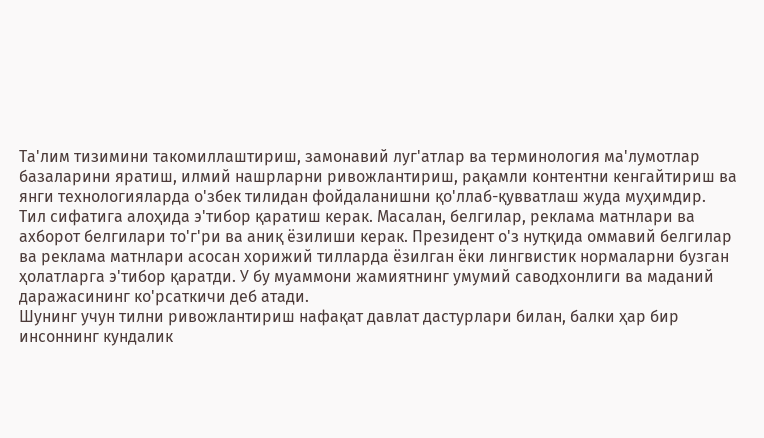Та'лим тизимини такомиллаштириш, замонавий луг'атлар ва терминология ма'лумотлар базаларини яратиш, илмий нашрларни ривожлантириш, рақамли контентни кенгайтириш ва янги технологияларда о'збек тилидан фойдаланишни қо'ллаб-қувватлаш жуда муҳимдир.
Тил сифатига алоҳида э'тибор қаратиш керак. Масалан, белгилар, реклама матнлари ва ахборот белгилари то'г'ри ва аниқ ёзилиши керак. Президент о'з нутқида оммавий белгилар ва реклама матнлари асосан хорижий тилларда ёзилган ёки лингвистик нормаларни бузган ҳолатларга э'тибор қаратди. У бу муаммони жамиятнинг умумий саводхонлиги ва маданий даражасининг ко'рсаткичи деб атади.
Шунинг учун тилни ривожлантириш нафақат давлат дастурлари билан, балки ҳар бир инсоннинг кундалик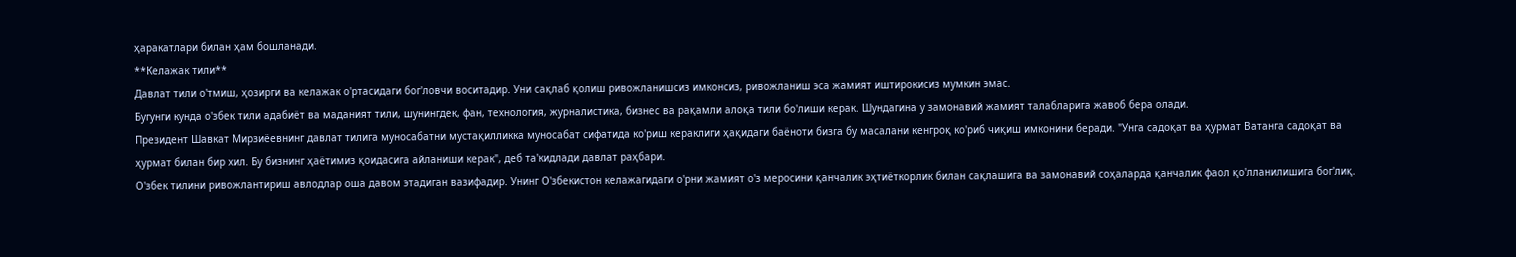ҳаракатлари билан ҳам бошланади.
**Келажак тили**
Давлат тили о'тмиш, ҳозирги ва келажак о'ртасидаги бог'ловчи воситадир. Уни сақлаб қолиш ривожланишсиз имконсиз, ривожланиш эса жамият иштирокисиз мумкин эмас.
Бугунги кунда о'збек тили адабиёт ва маданият тили, шунингдек, фан, технология, журналистика, бизнес ва рақамли алоқа тили бо'лиши керак. Шундагина у замонавий жамият талабларига жавоб бера олади.
Президент Шавкат Мирзиёевнинг давлат тилига муносабатни мустақилликка муносабат сифатида ко'риш кераклиги ҳақидаги баёноти бизга бу масалани кенгроқ ко'риб чиқиш имконини беради. "Унга садоқат ва ҳурмат Ватанга садоқат ва ҳурмат билан бир хил. Бу бизнинг ҳаётимиз қоидасига айланиши керак", деб та'кидлади давлат раҳбари.
О'збек тилини ривожлантириш авлодлар оша давом этадиган вазифадир. Унинг О'збекистон келажагидаги о'рни жамият о'з меросини қанчалик эҳтиёткорлик билан сақлашига ва замонавий соҳаларда қанчалик фаол қо'лланилишига бог'лиқ.